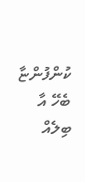ކުންފުންޏާ ބެހޭ އާ ބިލެއް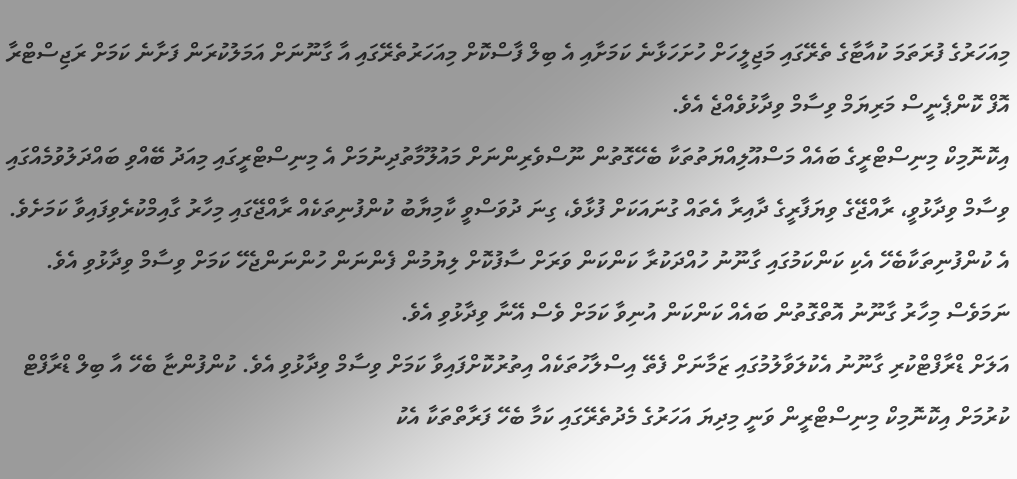މިއަހަރުގެ ފުރަތަމަ ކުއާޓާގެ ތެރޭގައި މަޖިލީހަށް ހުށަހަޅާނެ ކަމަށާއި އެ ބިލް ފާސްކޮށް މިއަހަރުތެރޭގައި އާ ގާނޫނަށް އަމަލުކުރަން ފަށާނެ ކަމަށް ރަޖިސްޓްރާ އޮފް ކޮންޕެނީސް މަރިޔަމް ވިސާމް ވިދާޅުވެއްޖެ އެވެ.
އިކޮނޮމިކް މިނިސްޓްރީގެ ބައެއް މަސްއޫލިއްޔަތުތަކާ ބެހޭގޮތުން ނޫސްވެރިންނަށް މައުލޫމާތުދިނުމަށް އެ މިނިސްޓްރީގައި މިއަދު ބޭއްވި ބައްދަލުވުމެއްގައި ވިސާމް ވިދާޅުވީ، ރާއްޖޭގެ ވިޔަފާރީގެ ދާއިރާ އެތައް ގުނައަކަށް ފުޅާވެ، ގިނަ ދުވަސްވީ ކާމިޔާބު ކުންފުނިތަކެއް ރާއްޖޭގައި މިހާރު ގާއިމްކުރެވިފައިވާ ކަމަށެވެ. އެ ކުންފުނިތަކާބެހޭ އެކި ކަންކަމުގައި ގާނޫނު ހުއްދަކުރާ ކަންކަން ވަރަށް ސާފުކޮށް ލިޔުމުން ފެންނަން ހުންނަންޖެހޭ ކަމަށް ވިސާމް ވިދާޅުވި އެވެ. ނަމަވެސް މިހާރު ގާނޫނު އޮތްގޮތުން ބައެއް ކަންކަން އުނިވާ ކަމަށް ވެސް އޭނާ ވިދާޅުވި އެވެ.
އަލަށް ޑްރާފްޓްކުރި ގާނޫނު އެކުލަވާލުމުގައި ޒަމާނަށް ފެތޭ އިސްލާހުތަކެއް އިތުރުކޮށްފައިވާ ކަމަށް ވިސާމް ވިދާޅުވި އެވެ. ކުންފުންޏާ ބެހޭ އާ ބިލް ޑްރާފްޓް ކުރުމަށް އިކޮނޮމިކް މިނިސްޓްރީން ވަނީ މިދިޔަ އަހަރުގެ މެދުތެރޭގައި ކަމާ ބެހޭ ފަރާތްތަކާ އެކު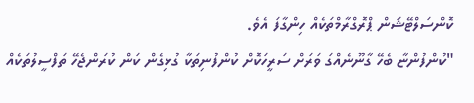ކޮންސަލްޓޭޝަން ޕްރޮގްރާމްތަކެއް ހިންގާފަ އެވެ.
"ކުންފުންޏާ ބެހޭ ގާނޫނެއްގަ ވަރަށް ސަރީހަކޮށް ކުންފުނިތަކާ ގުޅިގެން ކަން ކުރަންޖެހޭ ތަފްސީލުތަކެއް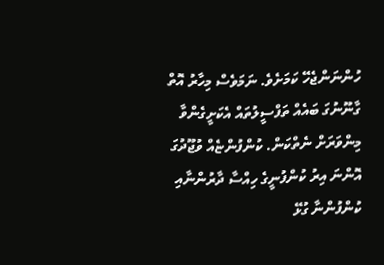ހުންނަންޖެހޭ ކަމަށެވެ. ނަމަވެސް މިހާރު އޮތް ގާނޫނުގަ ބައެއް ތަފްސީލުތައް އެކަށީގެންވާ މިންވަރަށް ނެތްކަން. ކުންފުންޏެއް ވުޖޫދުގަ އޮންނަ އިރު ކުންފުނީގެ ހިއްސާ ދާރުންނާއި ކުންފުންނާ ގުޅޭ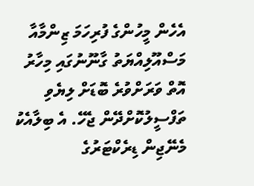އެހެން މީހުންގެ ފުރިހަމަ ޒިންމާއާ މަސްއޫލިއްޔަތު ގާނޫނުގައި މިހާރު އޮތް ވަރަށްވުރެ ބޮޑަށް ލިޔެވި ތަފްސީލުކޮށްދޭން ޖެހޭ. އެ ބިލާއެކު މެނޭޖިން ޑިރެކްޓަރުގެ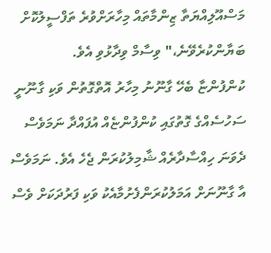މަސްއޫލިއްޔަތާ ޒިންމާތައް މިހާރަށްވުރެ ތަފްސީލުކޮށް ބަޔާންކުރެވޭނެ،" ވިސާމް ވިދާޅުވި އެވެ.
ކުންފުންޏާ ބެހޭ ގާނޫނު މިހާރު އޮތްގޮތުން ވަކި ގާނޫނީ ސަހުސެއްގެ ގޮތުގައި ކުންފުންޏެއް އުފައްދާ ނަމަވެސް ދެވަނަ ހިއްސާދާރެއް ޝާމިލުކުރަން ޖެހެ އެވެ. ނަމަވެސް އާ ގާނޫނަށް އަމަލުކުރަންފެށުމާއެކު ވަކި ފަރުދަކަށް ވެސް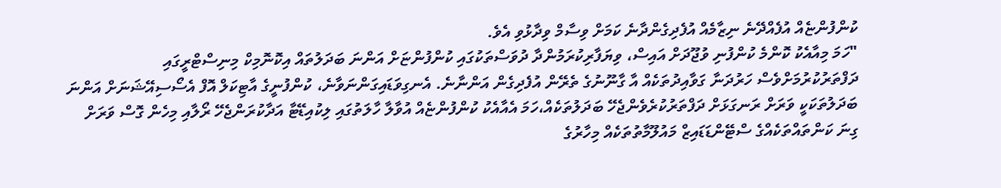ކުންފުންޏެއް އުފެއްދޭނެ ނިޒާމެއް އުފެދިގެންދާނެ ކަމަށް ވިސާމް ވިދާޅުވި އެވެ.
"ހަމަ މިއާއެކު ކޮންމެ ކުންފުނި ވުޖޫދަށް އައިސް، ވިޔަފާރިކުރަމުންދާ ދުވަސްތަކުގައި ކުންފުންޏަށް އަންނަ ބަދަލުތައް އިކޮނޮމިކް މިނިސްޓްރީގައި ދަފްތަރުކުރުމަށްވެސް ހަރުދަނާ ގަވާއިދުތަކެއް އާ ގާނޫނުގެ ތެރޭން އުފެދިގެން އަންނާނެ. އެނގިވަޑައިގަންނަވާނެ، ކުންފުނީގެ އާޓިކަލް އޮފް އެސޯސިއޭޝަނަށް އަންނަ ބަދަލުތަކަކީ ވަރަށް ރަނގަޅަށް ދަފްތަރުކުރެވެންޖެހޭ ބަދަލުތަކެއް،ހަމަ އެއާއެކު ކުންފުންޏެއް އުވާލާ ހާލަތުގައި ލިކުއިޑޭޓާ އަދާކުރަންޖެހޭ ރޯލާއި މިހެން ގޮސް ވަރަށް ގިނަ ކަންތައްތަކެއްގެ ސްޓޭންޑަޑައިޒް މައުލޫމާތުތަކެއް މިހާރުގެ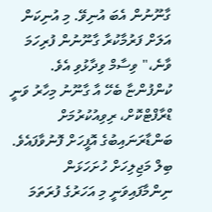ގާނޫނުން އެބަ އުނިވޭ. މި އުނިކަން އަލަށް ފަރުމާކުރާ ގާނޫނުން ފުރިހަމަ ވާނެ،" ވިސާމް ވިދާޅުވި އެވެ.
ކުންފުންޏާ ބެހޭ އާ ގާނޫނު މިހާރު ވަނީ ޑްރާފްޓްކޮށް، ރިވިއުކުރުމަށް ބަންޑާރަނައިބުގެ އޮފީހަށް ފޮނުވާފައެވެ. ބިލް މަޖިލިހަށް ހުށަހަޅަން ނިންމާފައިވަނީ މި އަހަރުގެ ފުރަތަމަ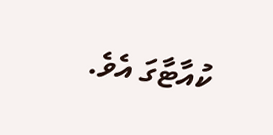ކުއާޓާގަ އެވެ.